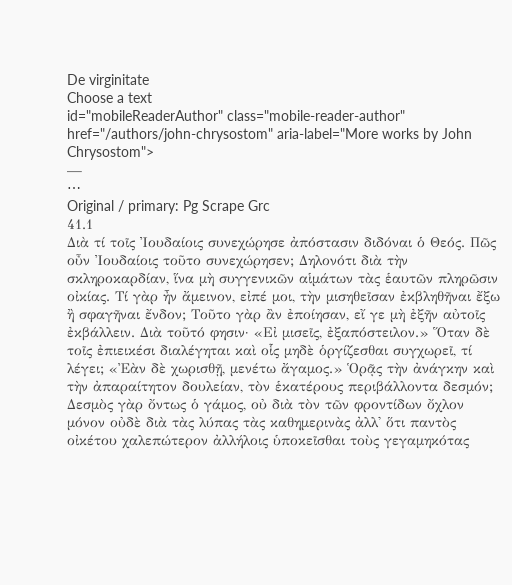De virginitate
Choose a text
id="mobileReaderAuthor" class="mobile-reader-author" href="/authors/john-chrysostom" aria-label="More works by John Chrysostom">
—
⋯
Original / primary: Pg Scrape Grc
41.1
Διὰ τί τοῖς Ἰουδαίοις συνεχώρησε ἀπόστασιν διδόναι ὁ Θεός. Πῶς οὖν Ἰουδαίοις τοῦτο συνεχώρησεν; Δηλονότι διὰ τὴν σκληροκαρδίαν, ἵνα μὴ συγγενικῶν αἱμάτων τὰς ἑαυτῶν πληρῶσιν οἰκίας. Τί γὰρ ἦν ἄμεινον, εἰπέ μοι, τὴν μισηθεῖσαν ἐκβληθῆναι ἔξω ἢ σφαγῆναι ἔνδον; Τοῦτο γὰρ ἂν ἐποίησαν, εἴ γε μὴ ἐξῆν αὐτοῖς ἐκβάλλειν. Διὰ τοῦτό φησιν· «Εἰ μισεῖς, ἐξαπόστειλον.» Ὅταν δὲ τοῖς ἐπιεικέσι διαλέγηται καὶ οἷς μηδὲ ὁργίζεσθαι συγχωρεῖ, τί λέγει; «Ἐὰν δὲ χωρισθῇ, μενέτω ἄγαμος.» Ὁρᾷς τὴν ἀνάγκην καὶ τὴν ἀπαραίτητον δουλείαν, τὸν ἑκατέρους περιβάλλοντα δεσμόν; Δεσμὸς γὰρ ὄντως ὁ γάμος, οὐ διὰ τὸν τῶν φροντίδων ὄχλον μόνον οὐδὲ διὰ τὰς λύπας τὰς καθημερινὰς ἀλλ' ὅτι παντὸς οἰκέτου χαλεπώτερον ἀλλήλοις ὑποκεῖσθαι τοὺς γεγαμηκότας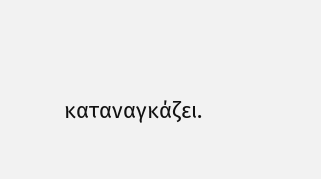καταναγκάζει.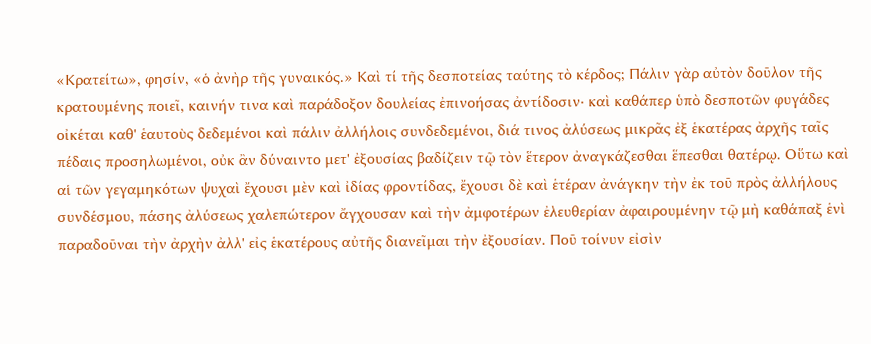«Κρατείτω», φησίν, «ὁ ἀνὴρ τῆς γυναικός.» Καὶ τί τῆς δεσποτείας ταύτης τὸ κέρδος; Πάλιν γὰρ αὐτὸν δοῦλον τῆς κρατουμένης ποιεῖ, καινήν τινα καὶ παράδοξον δουλείας ἐπινοήσας ἀντίδοσιν· καὶ καθάπερ ὑπὸ δεσποτῶν φυγάδες οἰκέται καθ' ἑαυτοὺς δεδεμένοι καὶ πάλιν ἀλλήλοις συνδεδεμένοι, διά τινος ἀλύσεως μικρᾶς ἐξ ἑκατέρας ἀρχῆς ταῖς πέδαις προσηλωμένοι, οὐκ ἂν δύναιντο μετ' ἐξουσίας βαδίζειν τῷ τὸν ἕτερον ἀναγκάζεσθαι ἕπεσθαι θατέρῳ. Οὕτω καὶ αἱ τῶν γεγαμηκότων ψυχαὶ ἔχουσι μὲν καὶ ἰδίας φροντίδας, ἔχουσι δὲ καὶ ἑτέραν ἀνάγκην τὴν ἐκ τοῦ πρὸς ἀλλήλους συνδέσμου, πάσης ἀλύσεως χαλεπώτερον ἄγχουσαν καὶ τὴν ἀμφοτέρων ἐλευθερίαν ἀφαιρουμένην τῷ μὴ καθάπαξ ἑνὶ παραδοῦναι τὴν ἀρχὴν ἀλλ' εἰς ἑκατέρους αὐτῆς διανεῖμαι τὴν ἐξουσίαν. Ποῦ τοίνυν εἰσὶν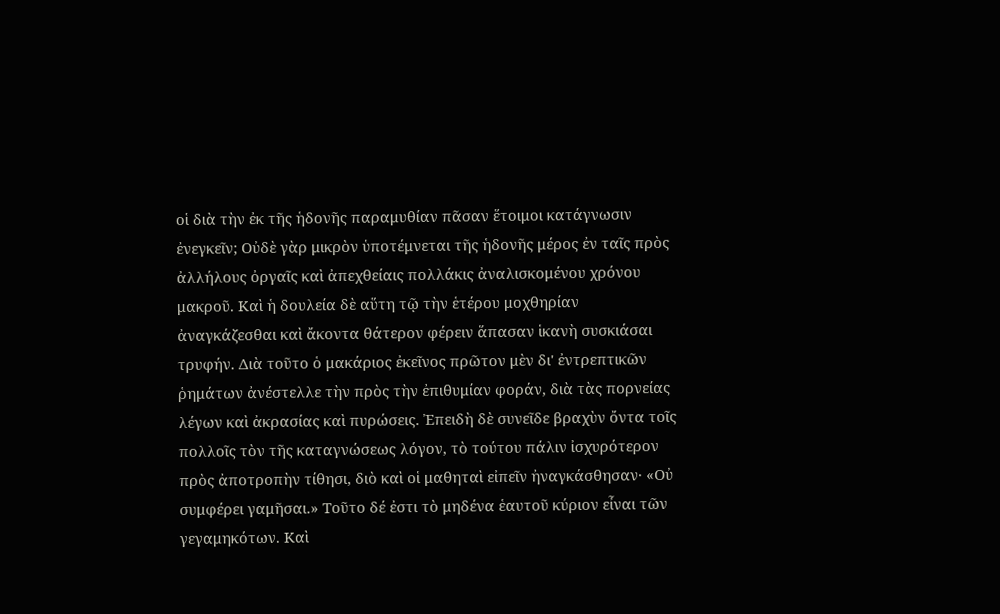οἱ διὰ τὴν ἐκ τῆς ἡδονῆς παραμυθίαν πᾶσαν ἕτοιμοι κατάγνωσιν ἐνεγκεῖν; Οὐδὲ γὰρ μικρὸν ὑποτέμνεται τῆς ἡδονῆς μέρος ἐν ταῖς πρὸς ἀλλήλους ὀργαῖς καὶ ἀπεχθείαις πολλάκις ἀναλισκομένου χρόνου μακροῦ. Καὶ ἡ δουλεία δὲ αὕτη τῷ τὴν ἑτέρου μοχθηρίαν ἀναγκάζεσθαι καὶ ἄκοντα θάτερον φέρειν ἅπασαν ἱκανὴ συσκιάσαι τρυφήν. Διὰ τοῦτο ὁ μακάριος ἐκεῖνος πρῶτον μὲν δι' ἐντρεπτικῶν ῥημάτων ἀνέστελλε τὴν πρὸς τὴν ἐπιθυμίαν φοράν, διὰ τὰς πορνείας λέγων καὶ ἀκρασίας καὶ πυρώσεις. Ἐπειδὴ δὲ συνεῖδε βραχὺν ὄντα τοῖς πολλοῖς τὸν τῆς καταγνώσεως λόγον, τὸ τούτου πάλιν ἰσχυρότερον πρὸς ἀποτροπὴν τίθησι, διὸ καὶ οἱ μαθηταὶ εἰπεῖν ἠναγκάσθησαν· «Οὐ συμφέρει γαμῆσαι.» Τοῦτο δέ ἐστι τὸ μηδένα ἑαυτοῦ κύριον εἶναι τῶν γεγαμηκότων. Καὶ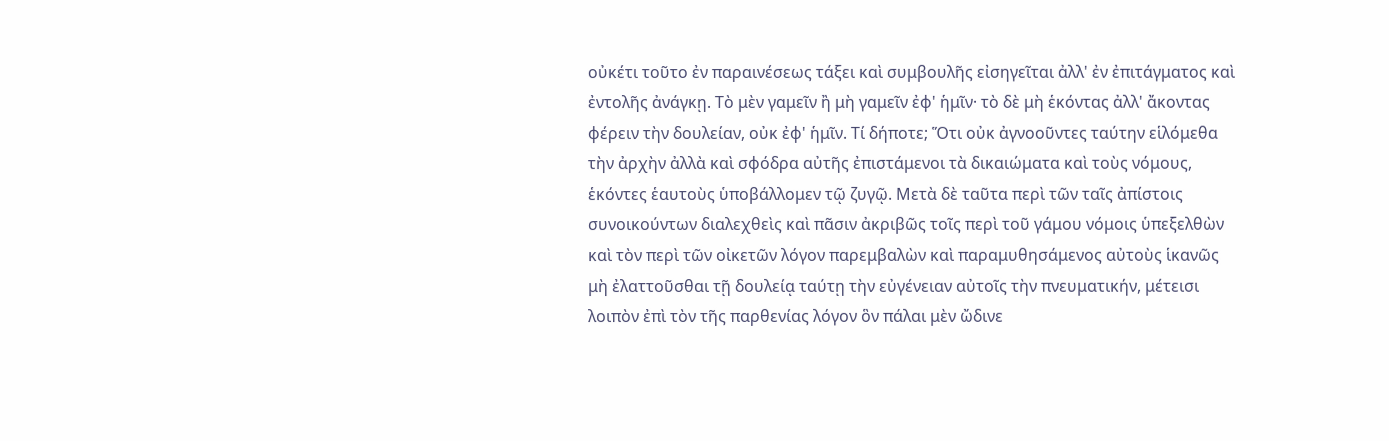οὐκέτι τοῦτο ἐν παραινέσεως τάξει καὶ συμβουλῆς εἰσηγεῖται ἀλλ' ἐν ἐπιτάγματος καὶ ἐντολῆς ἀνάγκῃ. Τὸ μὲν γαμεῖν ἢ μὴ γαμεῖν ἐφ' ἡμῖν· τὸ δὲ μὴ ἑκόντας ἀλλ' ἄκοντας φέρειν τὴν δουλείαν, οὐκ ἐφ' ἡμῖν. Τί δήποτε; Ὅτι οὐκ ἀγνοοῦντες ταύτην εἱλόμεθα τὴν ἀρχὴν ἀλλὰ καὶ σφόδρα αὐτῆς ἐπιστάμενοι τὰ δικαιώματα καὶ τοὺς νόμους, ἑκόντες ἑαυτοὺς ὑποβάλλομεν τῷ ζυγῷ. Μετὰ δὲ ταῦτα περὶ τῶν ταῖς ἀπίστοις συνοικούντων διαλεχθεὶς καὶ πᾶσιν ἀκριβῶς τοῖς περὶ τοῦ γάμου νόμοις ὑπεξελθὼν καὶ τὸν περὶ τῶν οἰκετῶν λόγον παρεμβαλὼν καὶ παραμυθησάμενος αὐτοὺς ἱκανῶς μὴ ἐλαττοῦσθαι τῇ δουλείᾳ ταύτῃ τὴν εὐγένειαν αὐτοῖς τὴν πνευματικήν, μέτεισι λοιπὸν ἐπὶ τὸν τῆς παρθενίας λόγον ὃν πάλαι μὲν ὤδινε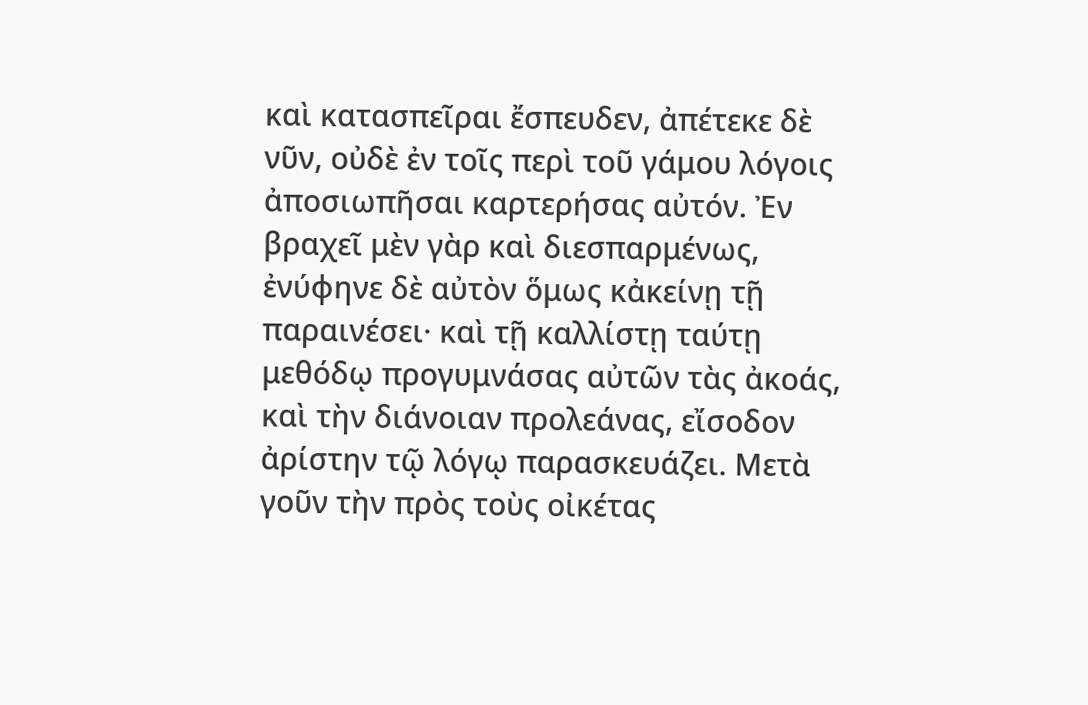καὶ κατασπεῖραι ἔσπευδεν, ἀπέτεκε δὲ νῦν, οὐδὲ ἐν τοῖς περὶ τοῦ γάμου λόγοις ἀποσιωπῆσαι καρτερήσας αὐτόν. Ἐν βραχεῖ μὲν γὰρ καὶ διεσπαρμένως, ἐνύφηνε δὲ αὐτὸν ὅμως κἀκείνῃ τῇ παραινέσει· καὶ τῇ καλλίστῃ ταύτῃ μεθόδῳ προγυμνάσας αὐτῶν τὰς ἀκοάς, καὶ τὴν διάνοιαν προλεάνας, εἴσοδον ἀρίστην τῷ λόγῳ παρασκευάζει. Μετὰ γοῦν τὴν πρὸς τοὺς οἰκέτας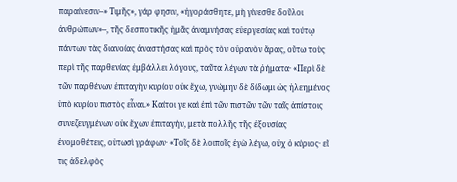παραίνεσιν–» Τιμῆς», γάρ φησιν, «ἠγοράσθητε, μὴ γίνεσθε δοῦλοι ἀνθρώπων»–, τῆς δεσποτικῆς ἡμᾶς ἀναμνήσας εὐεργεσίας καὶ τούτῳ πάντων τὰς διανοίας ἀναστήσας καὶ πρὸς τὸν οὐρανὸν ἄρας, οὕτω τοὺς περὶ τῆς παρθενίας ἐμβάλλει λόγους, ταῦτα λέγων τὰ ῥήματα· «Περὶ δὲ τῶν παρθένων ἐπιταγὴν κυρίου οὐκ ἔχω, γνώμην δὲ δίδωμι ὡς ἠλεημένος ὑπὸ κυρίου πιστὸς εἶναι.» Καίτοι γε καὶ ἐπὶ τῶν πιστῶν τῶν ταῖς ἀπίστοις συνεζευγμένων οὐκ ἔχων ἐπιταγήν, μετὰ πολλῆς τῆς ἐξουσίας ἐνομοθέτεις, οὑτωσὶ γράφων· «Τοῖς δὲ λοιποῖς ἐγὼ λέγω, οὐχ ὁ κύριος· εἴ τις ἀδελφὸς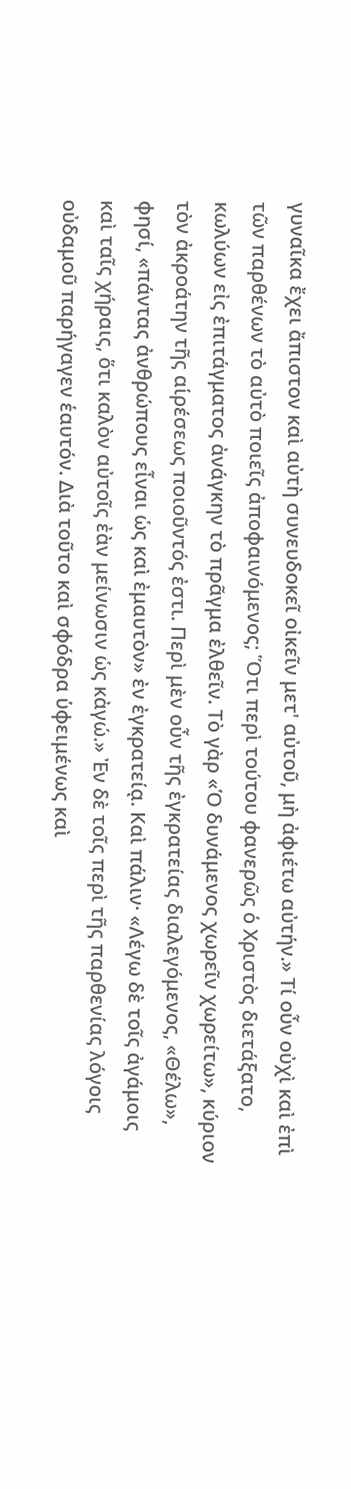γυναῖκα ἔχει ἄπιστον καὶ αὐτὴ συνευδοκεῖ οἰκεῖν μετ' αὐτοῦ, μὴ ἀφιέτω αὐτήν.» Τί οὖν οὐχὶ καὶ ἐπὶ τῶν παρθένων τὸ αὐτὸ ποιεῖς ἀποφαινόμενος; Ὅτι περὶ τούτου φανερῶς ὁ Χριστὸς διετάξατο, κωλύων εἰς ἐπιτάγματος ἀνάγκην τὸ πρᾶγμα ἐλθεῖν. Τὸ γὰρ «Ὁ δυνάμενος χωρεῖν χωρείτω», κύριον τὸν ἀκροάτην τῆς αἱρέσεως ποιοῦντός ἐστι. Περὶ μὲν οὖν τῆς ἐγκρατείας διαλεγόμενος, «Θέλω», φησί, «πάντας ἀνθρώπους εἶναι ὡς καὶ ἐμαυτὸν» ἐν ἐγκρατείᾳ. Καὶ πάλιν· «Λέγω δὲ τοῖς ἀγάμοις καὶ ταῖς χήραις, ὅτι καλὸν αὐτοῖς ἐὰν μείνωσιν ὡς κἀγώ.» Ἐν δὲ τοῖς περὶ τῆς παρθενίας λόγοις οὐδαμοῦ παρήγαγεν ἑαυτόν. Διὰ τοῦτο καὶ σφόδρα ὑφειμένως καὶ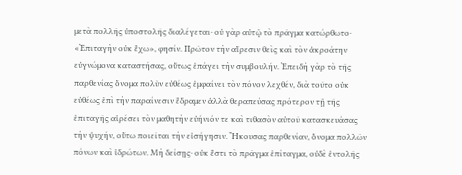μετὰ πολλῆς ὑποστολῆς διαλέγεται· οὐ γὰρ αὐτῷ τὸ πρᾶγμα κατώρθωτο· «Ἐπιταγὴν οὐκ ἔχω», φησίν. Πρῶτον τὴν αἵρεσιν θεὶς καὶ τὸν ἀκροάτην εὐγνώμονα καταστήσας, οὕτως ἐπάγει τὴν συμβουλήν. Ἐπειδὴ γὰρ τὸ τῆς παρθενίας ὄνομα πολὺν εὐθέως ἐμφαίνει τὸν πόνον λεχθέν, διὰ τοῦτο οὐκ εὐθέως ἐπὶ τὴν παραίνεσιν ἔδραμεν ἀλλὰ θεραπεύσας πρότερον τῇ τῆς ἐπιταγῆς αἱρέσει τὸν μαθητὴν εὐήνιόν τε καὶ τιθασὸν αὐτοῦ κατασκευάσας τὴν ψυχήν, οὕτω ποιεῖται τὴν εἰσήγησιν. Ἤκουσας παρθενίαν, ὄνομα πολλῶν πόνων καὶ ἱδρώτων. Μὴ δείσῃς· οὐκ ἔστι τὸ πρᾶγμα ἐπίταγμα, οὐδὲ ἐντολῆς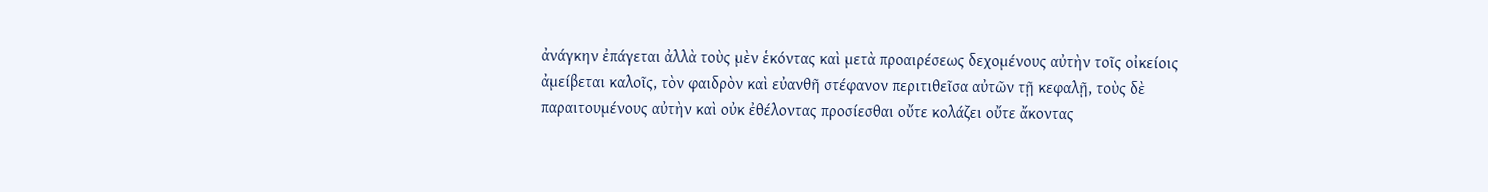ἀνάγκην ἐπάγεται ἀλλὰ τοὺς μὲν ἑκόντας καὶ μετὰ προαιρέσεως δεχομένους αὐτὴν τοῖς οἰκείοις ἀμείβεται καλοῖς, τὸν φαιδρὸν καὶ εὐανθῆ στέφανον περιτιθεῖσα αὐτῶν τῇ κεφαλῇ, τοὺς δὲ παραιτουμένους αὐτὴν καὶ οὐκ ἐθέλοντας προσίεσθαι οὔτε κολάζει οὔτε ἄκοντας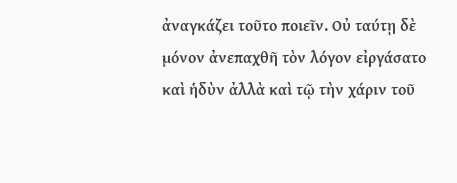ἀναγκάζει τοῦτο ποιεῖν. Οὐ ταύτῃ δὲ μόνον ἀνεπαχθῆ τὸν λόγον εἰργάσατο καὶ ἡδὺν ἀλλὰ καὶ τῷ τὴν χάριν τοῦ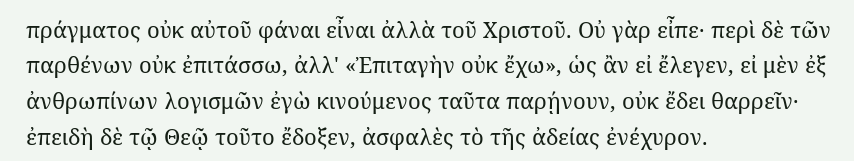πράγματος οὐκ αὐτοῦ φάναι εἶναι ἀλλὰ τοῦ Χριστοῦ. Οὐ γὰρ εἶπε· περὶ δὲ τῶν παρθένων οὐκ ἐπιτάσσω, ἀλλ' «Ἐπιταγὴν οὐκ ἔχω», ὡς ἂν εἰ ἔλεγεν, εἰ μὲν ἐξ ἀνθρωπίνων λογισμῶν ἐγὼ κινούμενος ταῦτα παρῄνουν, οὐκ ἔδει θαρρεῖν· ἐπειδὴ δὲ τῷ Θεῷ τοῦτο ἔδοξεν, ἀσφαλὲς τὸ τῆς ἀδείας ἐνέχυρον.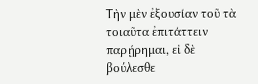Τὴν μὲν ἐξουσίαν τοῦ τὰ τοιαῦτα ἐπιτάττειν παρῄρημαι, εἰ δὲ βούλεσθε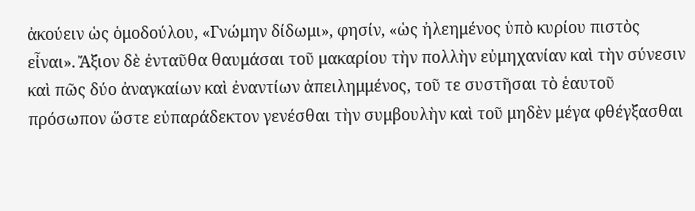ἀκούειν ὡς ὁμοδούλου, «Γνώμην δίδωμι», φησίν, «ὡς ἠλεημένος ὑπὸ κυρίου πιστὸς εἶναι». Ἄξιον δὲ ἐνταῦθα θαυμάσαι τοῦ μακαρίου τὴν πολλὴν εὐμηχανίαν καὶ τὴν σύνεσιν καὶ πῶς δύο ἀναγκαίων καὶ ἐναντίων ἀπειλημμένος, τοῦ τε συστῆσαι τὸ ἑαυτοῦ πρόσωπον ὥστε εὐπαράδεκτον γενέσθαι τὴν συμβουλὴν καὶ τοῦ μηδὲν μέγα φθέγξασθαι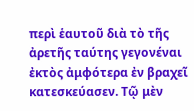περὶ ἑαυτοῦ διὰ τὸ τῆς ἀρετῆς ταύτης γεγονέναι ἐκτὸς ἀμφότερα ἐν βραχεῖ κατεσκεύασεν. Τῷ μὲν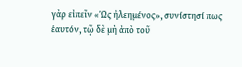γὰρ εἰπεῖν «Ὡς ἠλεημένος», συνίστησί πως ἑαυτόν, τῷ δὲ μὴ ἀπὸ τοῦ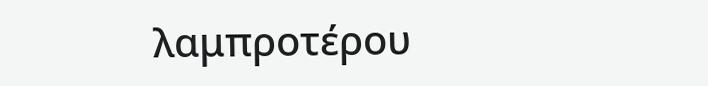λαμπροτέρου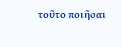τοῦτο ποιῆσαι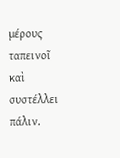μέρους ταπεινοῖ καὶ συστέλλει πάλιν.